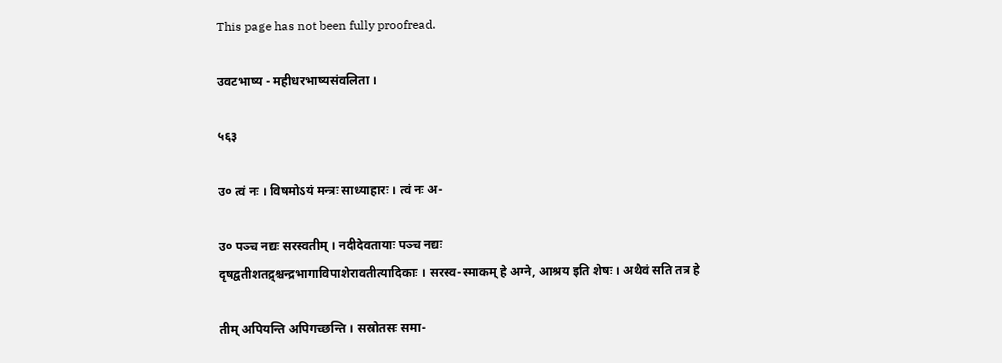This page has not been fully proofread.

उवटभाष्य - महीधरभाष्यसंवलिता ।

५६३

उ० त्वं नः । विषमोऽयं मन्त्रः साध्याहारः । त्वं नः अ-

उ० पञ्च नद्यः सरस्वतीम् । नदीदेवतायाः पञ्च नद्यः
दृषद्वतीशतद्र्श्चन्द्रभागाविपाशेरावतीत्यादिकाः । सरस्व-स्माकम् हे अग्ने, आश्रय इति शेषः । अथैवं सति तत्र हे

तीम् अपियन्ति अपिगच्छन्ति । सस्रोतसः समा-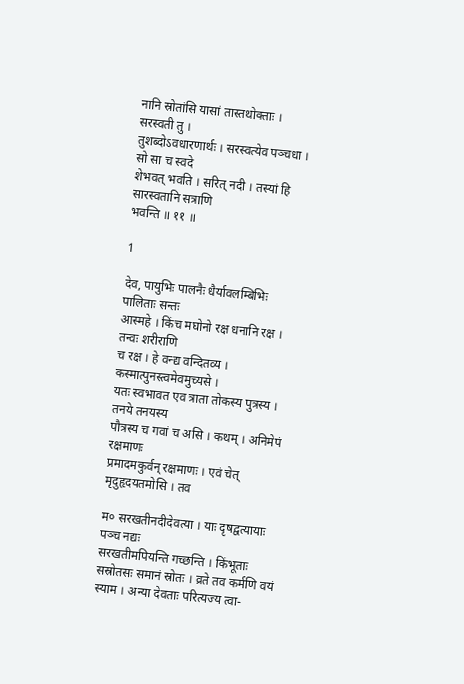नानि स्रोतांसि यासां तास्तथोक्ताः । सरस्वती तु ।
तुशब्दोऽवधारणार्थः । सरस्वत्येव पञ्चधा । सो सा च स्वदे
शेभवत् भवति । सरित् नदी । तस्यां हि सारस्वतानि सत्राणि
भवन्ति ॥ ११ ॥

1

देव, पायुभिः पालनैः धैर्यावलम्बिभिः पालिताः सन्तः
आस्महे । किंच मघोनो रक्ष धनानि रक्ष । तन्वः शरीराणि
च रक्ष । हे वन्द्य वन्दितव्य । कस्मात्पुनस्त्वमेवमुच्यसे ।
यतः स्वभावत एव त्राता तोकस्य पुत्रस्य । तनये तनयस्य
पौत्रस्य च गवां च असि । कथम् । अनिमेपं रक्षमाणः
प्रमादमकुर्वन् रक्षमाणः । एवं चेत् मृदुहृदयतमोसि । तव

म० सरखतीनदीदेवत्या । याः दृषद्वत्यायाः पञ्च नद्यः
सरखतीमपियन्ति गच्छन्ति । किंभूताः सस्रोतसः समानं स्रोतः । व्रते तव कर्मणि वयं स्याम । अन्या देवताः परित्यज्य त्वा-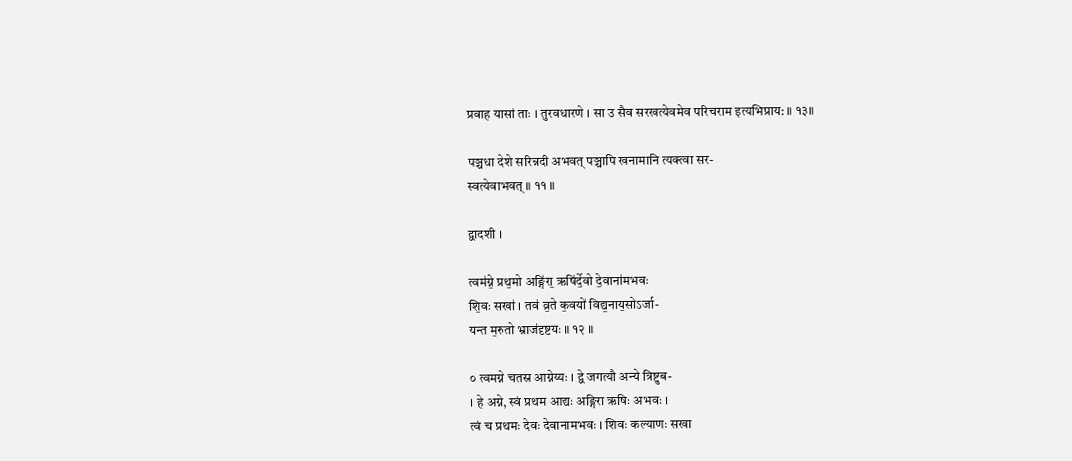प्रवाह यासां ताः । तुरवधारणे । सा उ सैव सरखत्येवमेव परिचराम इत्यभिप्राय: ॥ १३॥

पञ्चधा देशे सरिन्नदी अभवत् पञ्चापि खनामानि त्यक्त्वा सर-
स्वत्येवाभवत् ॥ ११ ॥

द्वादशी ।

त्वम॑ग्ने॒ प्रथ॒मो अङ्गि॑रा॒ ऋषि॑र्दे॒वो दे॒वाना॑मभवः
शि॒वः सखा॑ । तव॑ व्र॒ते क॒वयो॑ विद्य॒नाय॒सोऽर्जा-
यन्त म॒रुतो भ्राज॑दृष्टयः ॥ १२ ॥

० त्वमग्ने चतस्र आग्नेय्यः । द्वे जगत्यौ अन्ये त्रिष्टुब-
। हे अग्ने, स्वं प्रथम आद्यः अङ्गिरा ऋषिः अभवः ।
त्वं च प्रथमः देवः देवानामभवः । शिवः कल्याणः सखा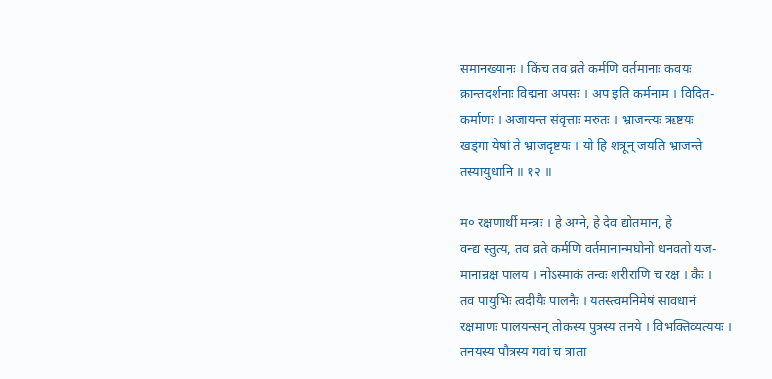समानख्यानः । किंच तव व्रते कर्मणि वर्तमानाः कवयः
क्रान्तदर्शनाः विद्मना अपसः । अप इति कर्मनाम । विदित-
कर्माणः । अजायन्त संवृत्ताः मरुतः । भ्राजन्त्यः ऋष्टयः
खड्गा येषां ते भ्राजदृष्टयः । यो हि शत्रून् जयति भ्राजन्ते
तस्यायुधानि ॥ १२ ॥

म० रक्षणार्थी मन्त्रः । हे अग्ने, हे देव द्योतमान, हे
वन्द्य स्तुत्य, तव व्रते कर्मणि वर्तमानान्मघोनो धनवतो यज-
मानान्रक्ष पालय । नोऽस्माकं तन्वः शरीराणि च रक्ष । कैः ।
तव पायुभिः त्वदीयैः पालनैः । यतस्त्वमनिमेषं सावधानं
रक्षमाणः पालयन्सन् तोकस्य पुत्रस्य तनये । विभक्तिव्यत्ययः ।
तनयस्य पौत्रस्य गवां च त्राता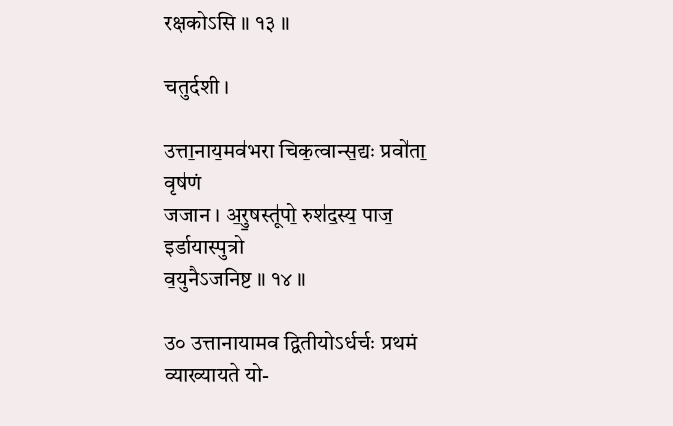रक्षकोऽसि ॥ १३ ॥

चतुर्दशी ।

उत्ता॒नाय॒मव॑भरा चिक॒त्वान्स॒द्यः प्रवो॑ता॒ वृष॑णं
जजान । अ॒रु॒षस्तू॑पो॒ रुश॑द॒स्य॒ पाज॒ इर्डायास्पुत्रो
व॒युनैऽजनिष्ट ॥ १४ ॥

उ० उत्तानायामव द्वितीयोऽर्धर्चः प्रथमं व्याख्यायते यो-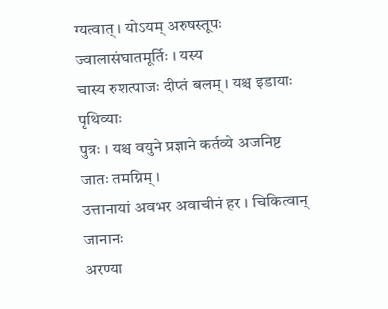ग्यत्वात् । योऽयम् अरुषस्तूपः ज्वालासंघातमूर्तिः । यस्य
चास्य रुशत्पाजः दीप्तं बलम् । यश्च इडायाः पृथिव्याः
पुत्रः । यश्च वयुने प्रज्ञाने कर्तव्ये अजनिष्ट जातः तमग्निम् ।
उत्तानायां अवभर अवाचीनं हर । चिकित्वान् जानानः
अरण्या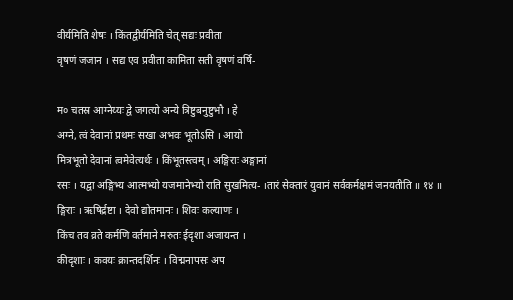वीर्यमिति शेषः । किंतद्वीर्यमिति चेत् सद्यः प्रवीता
वृषणं जजान । सद्य एव प्रवीता कामिता सती वृषणं वर्षि-

म० चतस्र आग्नेय्यः द्वे जगत्यो अन्ये त्रिष्टुबनुष्टुभौ । हे
अग्ने, त्वं देवानां प्रथमः सखा अभवः भूतोऽसि । आयो
मित्रभूतो देवानां त्वमेवेत्यर्थः । किंभूतस्त्वम् । अङ्गिराः अङ्गानां
रसः । यद्वा अङ्गिभ्य आत्मभ्यो यजमानेभ्यो राति सुखमित्य- ।तारं सेक्तारं युवानं सर्वकर्मक्षमं जनयतीति ॥ १४ ॥
ङ्गिराः । ऋषिर्द्रष्टा । देवो द्योतमानः । शिवः कल्याणः ।
किंच तव व्रते कर्मणि वर्तमाने मरुतः ईदृशा अजायन्त ।
कीदृशाः । कवयः क्रान्तदर्शिनः । विद्मनापसः अप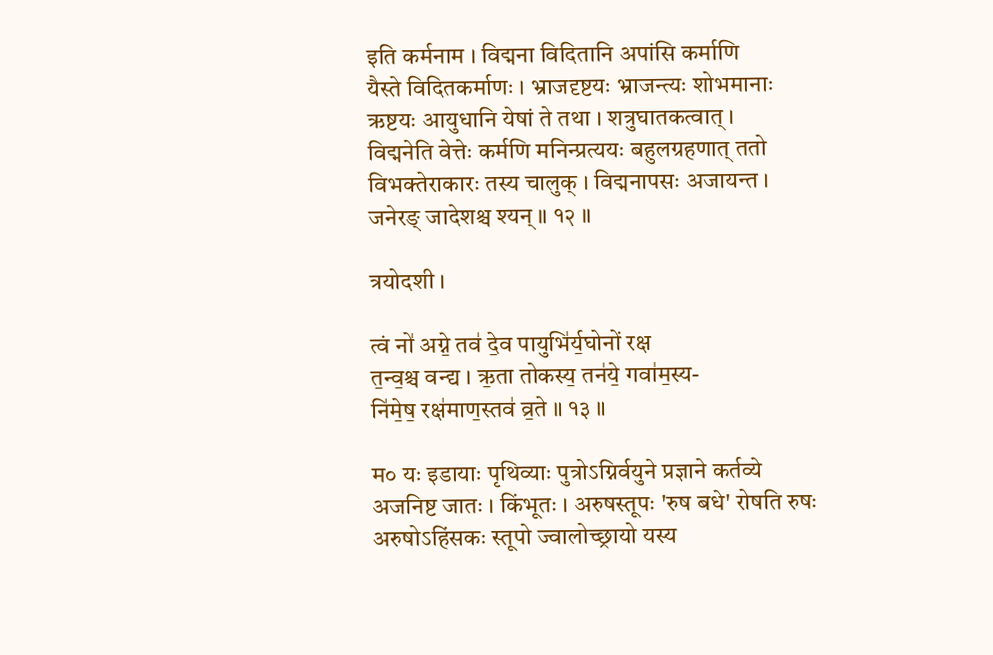इति कर्मनाम । विद्मना विदितानि अपांसि कर्माणि
यैस्ते विदितकर्माणः । भ्राजदृष्टयः भ्राजन्त्यः शोभमानाः
ऋष्टयः आयुधानि येषां ते तथा । शत्रुघातकत्वात् ।
विद्मनेति वेत्तेः कर्मणि मनिन्प्रत्ययः बहुलग्रहणात् ततो
विभक्तेराकारः तस्य चालुक् । विद्मनापसः अजायन्त ।
जनेरङ् जादेशश्च श्यन् ॥ १२ ॥

त्रयोदशी ।

त्वं नो॑ अग्ने॒ तव॑ दे॒व पायुभि॑र्य॒घोनों रक्ष
त॒न्व॒श्च वन्द्य । ऋ॒ता तोकस्य॒ तन॑ये॒ गवा॑म॒स्य-
नि॑मे॒ष॒ रक्ष॑माण॒स्तव॑ व्र॒ते ॥ १३ ॥

म० यः इडायाः पृथिव्याः पुत्रोऽग्निर्वयुने प्रज्ञाने कर्तव्ये
अजनिष्ट जातः । किंभूतः । अरुषस्तूपः 'रुष बधे' रोषति रुषः
अरुषोऽहिंसकः स्तूपो ज्वालोच्छ्रायो यस्य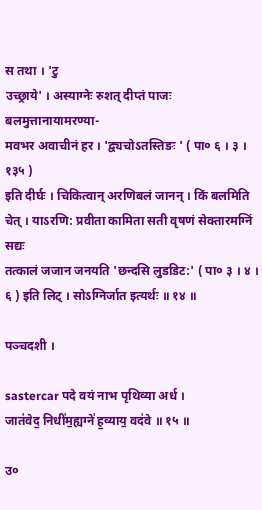स तथा । 'टु
उच्छ्राये' । अस्याग्नेः रुशत् दीप्तं पाजः बलमुत्तानायामरण्या-
मवभर अवाचीनं हर । 'द्व्यचोऽतस्तिङः ' ( पा० ६ । ३ । १३५ )
इति दीर्घः । चिकित्वान् अरणिबलं जानन् । किं बलमिति
चेत् । याऽरणि: प्रवीता कामिता सती वृषणं सेक्तारमग्निं सद्यः
तत्कालं जजान जनयति 'छन्दसि लुडडिट:' ( पा० ३ । ४ ।
६ ) इति लिट् । सोऽग्निर्जात इत्यर्थः ॥ १४ ॥

पञ्चदशी ।

sastercar पदे वयं नाभ पृथिव्या अर्ध ।
जात॑वेद॒ निधी॑म॒ह्यग्ने॑ ह॒व्याय॒ वद॑वे ॥ १५ ॥

उ०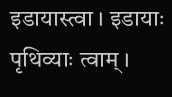इडायास्त्वा । इडायाः पृथिव्याः त्वाम् ।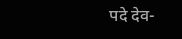पदे देव-